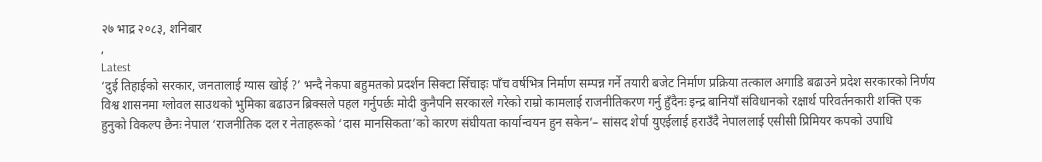२७ भाद्र २०८३, शनिबार
,
Latest
‘दुई तिहाईको सरकार, जनतालाई ग्यास खोई ?’ भन्दै नेकपा बहुमतको प्रदर्शन सिक्टा सिँचाइः पाँच वर्षभित्र निर्माण सम्पन्न गर्ने तयारी बजेट निर्माण प्रक्रिया तत्काल अगाडि बढाउने प्रदेश सरकारको निर्णय विश्व शासनमा ग्लोवल साउथको भुमिका बढाउन ब्रिक्सले पहल गर्नुपर्छः मोदी कुनैपनि सरकारले गरेको राम्रो कामलाई राजनीतिकरण गर्नु हुँदैनः इन्द्र बानियाँ संविधानको रक्षार्थ परिवर्तनकारी शक्ति एक हुनुको विकल्प छैनः नेपाल ‘राजनीतिक दल र नेताहरूको ‘दास मानसिकता’को कारण संघीयता कार्यान्वयन हुन सकेन’– सांसद शेर्पा युएईलाई हराउँदै नेपाललाई एसीसी प्रिमियर कपको उपाधि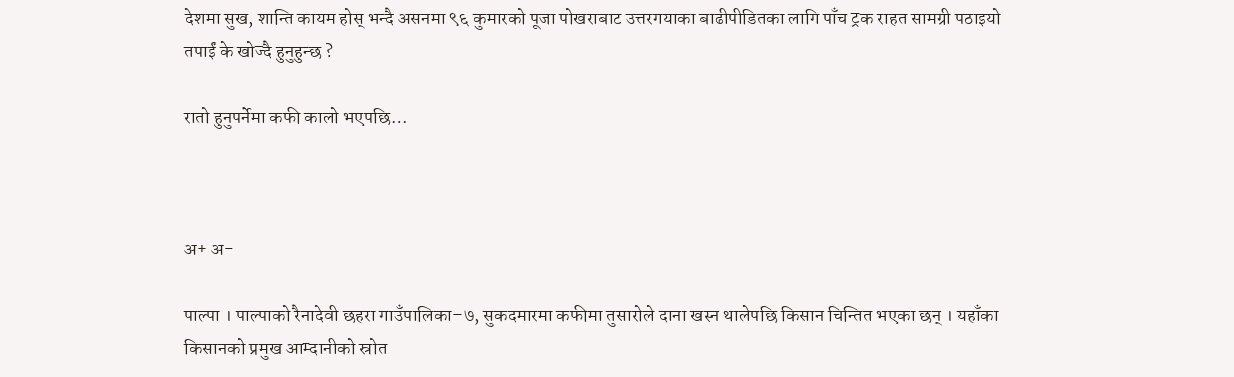देशमा सुख, शान्ति कायम होस् भन्दै असनमा ९६ कुमारको पूजा पोखराबाट उत्तरगयाका बाढीपीडितका लागि पाँच ट्रक राहत सामग्री पठाइयो
तपाईं के खोज्दै हुनुहुन्छ ?

रातो हुनुपर्नेमा कफी कालो भएपछि…



अ+ अ-

पाल्पा । पाल्पाको रैनादेवी छहरा गाउँपालिका–७, सुकदमारमा कफीमा तुसारोले दाना खस्न थालेपछि किसान चिन्तित भएका छन् । यहाँका किसानको प्रमुख आम्दानीको स्रोत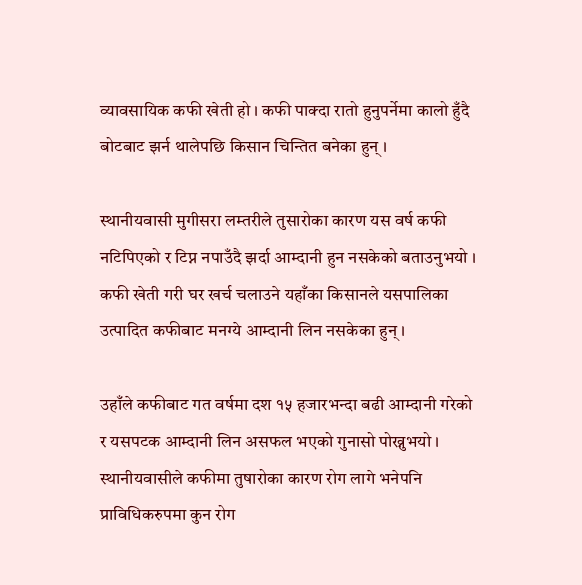व्यावसायिक कफी खेती हो । कफी पाक्दा रातो हुनुपर्नेमा कालो हुँदै बोटबाट झर्न थालेपछि किसान चिन्तित बनेका हुन् ।

स्थानीयवासी मुगीसरा लम्तरीले तुसारोका कारण यस वर्ष कफी नटिपिएको र टिप्न नपाउँदै झर्दा आम्दानी हुन नसकेको बताउनुभयो । कफी खेती गरी घर खर्च चलाउने यहाँका किसानले यसपालिका उत्पादित कफीबाट मनग्ये आम्दानी लिन नसकेका हुन् ।

उहाँले कफीबाट गत वर्षमा दश १५ हजारभन्दा बढी आम्दानी गरेको र यसपटक आम्दानी लिन असफल भएको गुनासो पोख्नुभयो । स्थानीयवासीले कफीमा तुषारोका कारण रोग लागे भनेपनि प्राविधिकरुपमा कुन रोग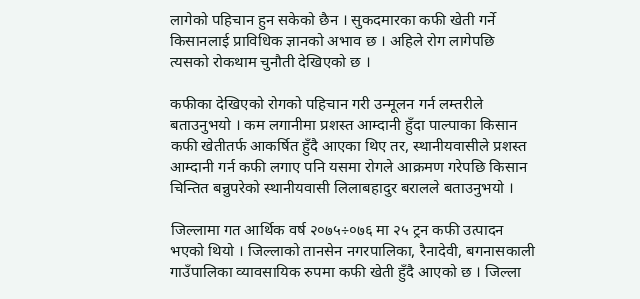लागेको पहिचान हुन सकेको छैन । सुकदमारका कफी खेती गर्ने किसानलाई प्राविधिक ज्ञानको अभाव छ । अहिले रोग लागेपछि त्यसको रोकथाम चुनौती देखिएको छ ।

कफीका देखिएको रोगको पहिचान गरी उन्मूलन गर्न लम्तरीले बताउनुभयो । कम लगानीमा प्रशस्त आम्दानी हुँदा पाल्पाका किसान कफी खेतीतर्फ आकर्षित हुँदै आएका थिए तर, स्थानीयवासीले प्रशस्त आम्दानी गर्न कफी लगाए पनि यसमा रोगले आक्रमण गरेपछि किसान चिन्तित बन्नुपरेको स्थानीयवासी लिलाबहादुर बरालले बताउनुभयो ।

जिल्लामा गत आर्थिक वर्ष २०७५÷०७६ मा २५ ट्रन कफी उत्पादन भएको थियो । जिल्लाको तानसेन नगरपालिका, रैनादेवी, बगनासकाली गाउँपालिका व्यावसायिक रुपमा कफी खेती हुँदै आएको छ । जिल्ला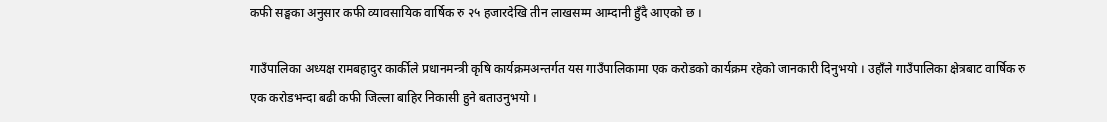कफी सङ्घका अनुसार कफी व्यावसायिक वार्षिक रु २५ हजारदेखि तीन लाखसम्म आम्दानी हुँदै आएको छ ।

गाउँपालिका अध्यक्ष रामबहादुर कार्कीले प्रधानमन्त्री कृषि कार्यक्रमअन्तर्गत यस गाउँपालिकामा एक करोडको कार्यक्रम रहेको जानकारी दिनुभयो । उहाँले गाउँपालिका क्षेत्रबाट वार्षिक रु एक करोडभन्दा बढी कफी जिल्ला बाहिर निकासी हुने बताउनुभयो ।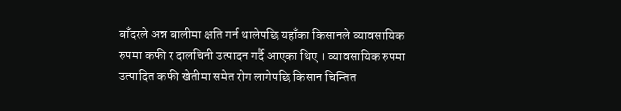बाँदरले अन्न बालीमा क्षति गर्न थालेपछि यहाँका किसानले व्यावसायिक रुपमा कफी र दालचिनी उत्पादन गर्दै आएका थिए । व्यावसायिक रुपमा उत्पादित कफी खेतीमा समेत रोग लागेपछि किसान चिन्तित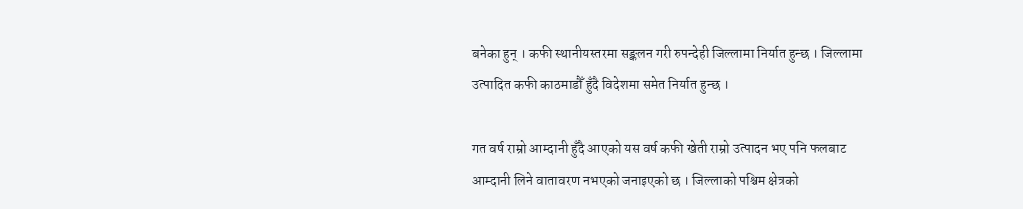बनेका हुन् । कफी स्थानीयस्तरमा सङ्कलन गरी रुपन्देही जिल्लामा निर्यात हुन्छ । जिल्लामा उत्पादित कफी काठमाडौँ हुँदै विदेशमा समेत निर्यात हुन्छ ।

गत वर्ष राम्रो आम्दानी हुँदै आएको यस वर्ष कफी खेती राम्रो उत्पादन भए पनि फलबाट आम्दानी लिने वातावरण नभएको जनाइएको छ । जिल्लाको पश्चिम क्षेत्रको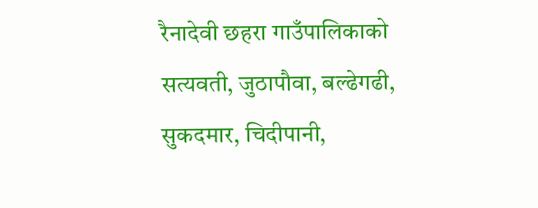रैनादेवी छहरा गाउँपालिकाको सत्यवती, जुठापौवा, बल्ढेगढी, सुकदमार, चिदीपानी,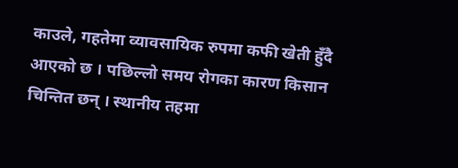काउले, गहतेमा व्यावसायिक रुपमा कफी खेती हुँदै आएको छ । पछिल्लो समय रोगका कारण किसान चिन्तित छन् । स्थानीय तहमा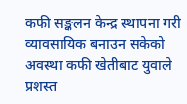कफी सङ्कलन केन्द्र स्थापना गरी व्यावसायिक बनाउन सकेको अवस्था कफी खेतीबाट युवाले प्रशस्त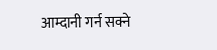आम्दानी गर्न सक्ने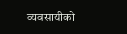व्यवसायीको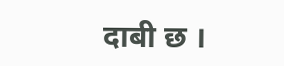दाबी छ ।